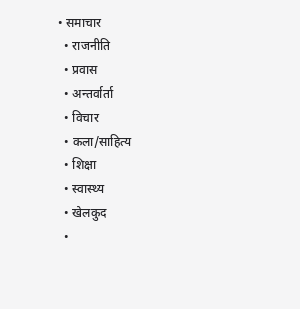• समाचार
  • राजनीति
  • प्रवास
  • अन्तर्वार्ता
  • विचार
  • कला/साहित्य
  • शिक्षा
  • स्वास्थ्य
  • खेलकुद
  •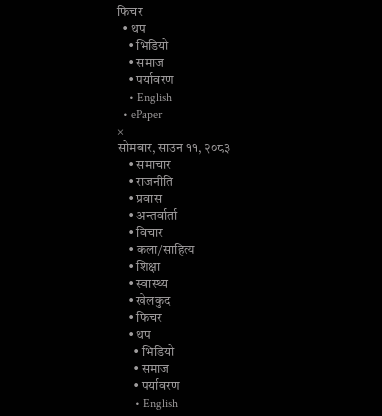फिचर
  • थप
    • भिडियो
    • समाज
    • पर्यावरण
    • English
  • ePaper
×
सोमबार, साउन ११, २०८३
    • समाचार
    • राजनीति
    • प्रवास
    • अन्तर्वार्ता
    • विचार
    • कला/साहित्य
    • शिक्षा
    • स्वास्थ्य
    • खेलकुद
    • फिचर
    • थप
      • भिडियो
      • समाज
      • पर्यावरण
      • English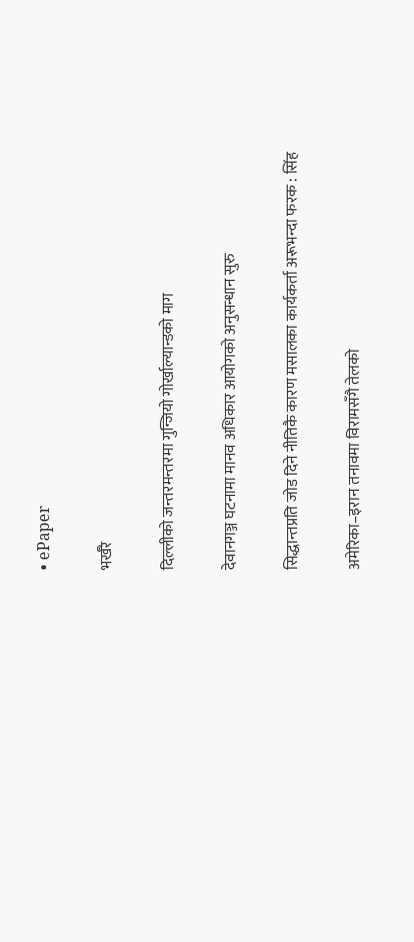• ePaper

भर्खरै

दिल्लीको जन्तरमन्तरमा गुन्जियो गोर्खाल्यान्डको माग

देवानगञ्ज घटनामा मानव अधिकार आयोगको अनुसन्धान सुरु

सिद्धान्तप्रति जोड दिने नीतिकै कारण मसालका कार्यकर्ता अरूभन्दा फरक : सिंह

अमेरिका–इरान तनावमा विरामसँगै तेलको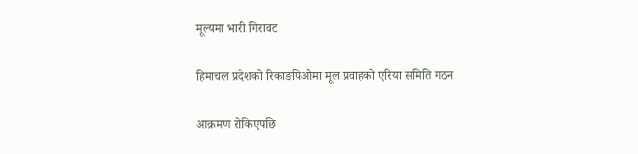मूल्यमा भारी गिरावट

हिमाचल प्रदेशको रिकाङपिओमा मूल प्रवाहको एरिया समिति गठन

आक्रमण रोकिएपछि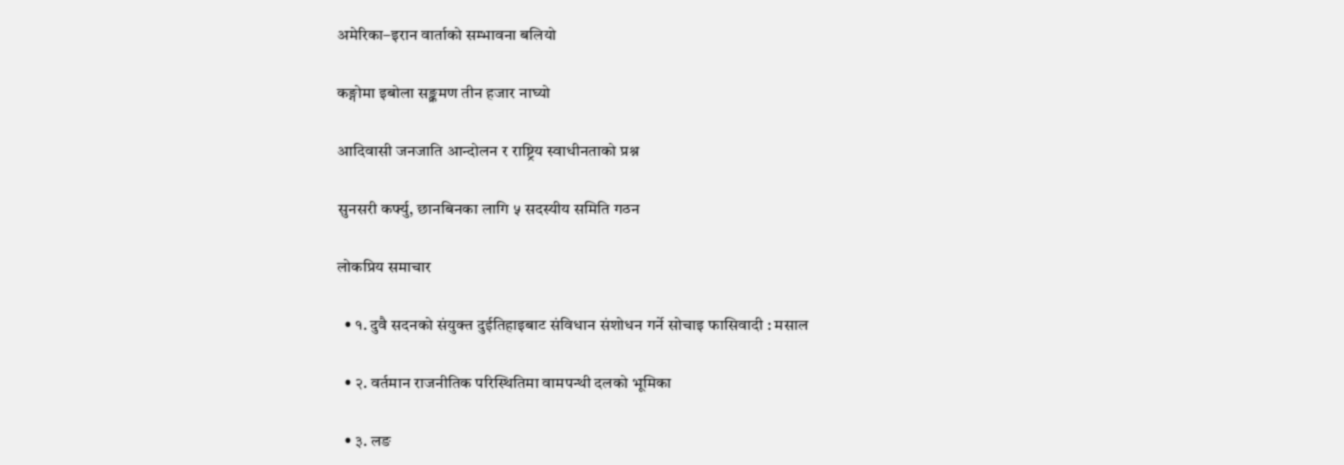अमेरिका–इरान वार्ताको सम्भावना बलियो

कङ्गोमा इबोला सङ्क्रमण तीन हजार नाघ्यो

आदिवासी जनजाति आन्दोलन र राष्ट्रिय स्वाधीनताको प्रश्न

सुनसरी कर्फ्यु, छानबिनका लागि ५ सदस्यीय समिति गठन

लोकप्रिय समाचार

  • १. दुवै सदनको संयुक्त दुईतिहाइबाट संविधान संशोधन गर्ने सोचाइ फासिवादी : मसाल

  • २. वर्तमान राजनीतिक परिस्थितिमा वामपन्थी दलको भूमिका

  • ३. लङ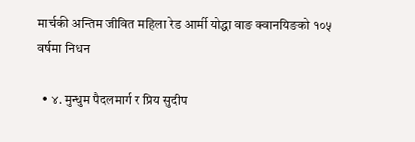मार्चकी अन्तिम जीवित महिला रेड आर्मी योद्धा वाङ क्वानयिङको १०५ वर्षमा निधन

  • ४. मुन्धुम पैदलमार्ग र प्रिय सुदीप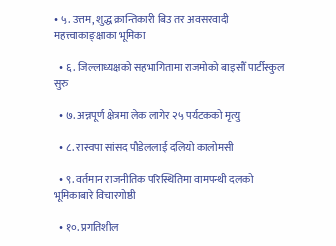• ५. उत्तम, शुद्ध क्रान्तिकारी बिउ तर अवसरवादी महत्त्वाकाङ्क्षाका भूमिका

  • ६. जिल्लाध्यक्षको सहभागितामा राजमोको बाइसौँ पार्टीस्कुल सुरु

  • ७. अन्नपूर्ण क्षेत्रमा लेक लागेर २५ पर्यटकको मृत्यु

  • ८. रास्वपा सांसद पौडेललाई दलियो कालोमसी

  • ९. वर्तमान राजनीतिक परिस्थितिमा वामपन्थी दलको भूमिकाबारे विचारगोष्ठी

  • १०. प्रगतिशील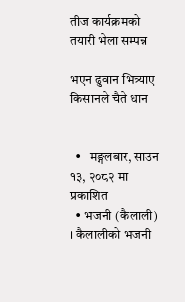तीज कार्यक्रमको तयारी भेला सम्पन्न

भएन ढुवान भित्र्याए किसानले चैते धान


  •   मङ्गलबार, साउन १३, २०८२ मा प्रकाशित
  • भजनी (कैलाली) । कैलालीको भजनी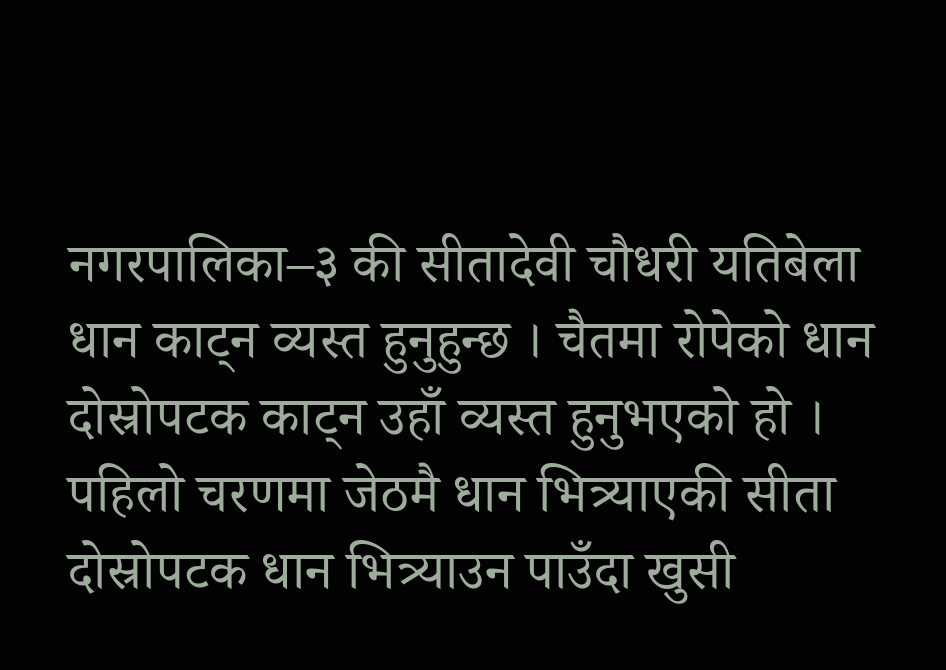नगरपालिका–३ की सीतादेवी चौधरी यतिबेला धान काट्न व्यस्त हुनुहुन्छ । चैतमा रोपेको धान दोस्रोपटक काट्न उहाँ व्यस्त हुनुभएको हो । पहिलो चरणमा जेठमै धान भित्र्याएकी सीता दोस्रोपटक धान भित्र्याउन पाउँदा खुसी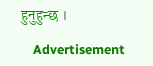हुनुहुन्छ ।

    Advertisement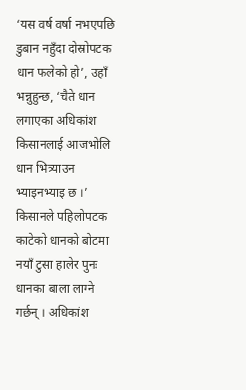‘यस वर्ष वर्षा नभएपछि डुबान नहुँदा दोस्रोपटक धान फलेको हो’, उहाँ भन्नुहुन्छ, ‘चैते धान लगाएका अधिकांश किसानलाई आजभोलि धान भित्र्याउन भ्याइनभ्याइ छ ।’ किसानले पहिलोपटक काटेको धानको बोटमा नयाँ टुसा हालेर पुनः धानका बाला लाग्ने गर्छन् । अधिकांश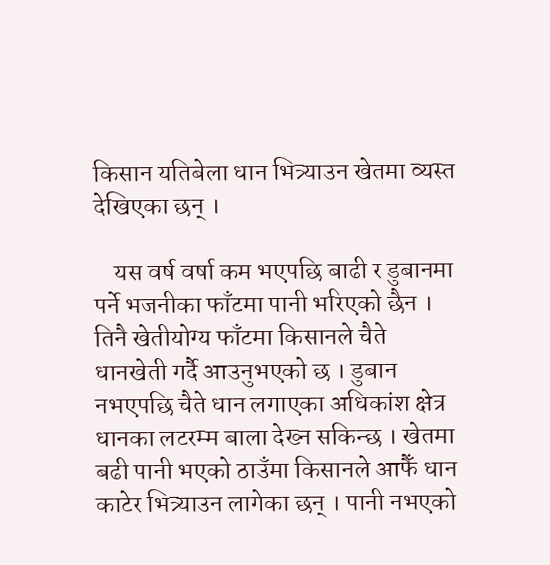किसान यतिबेला धान भित्र्याउन खेतमा व्यस्त देखिएका छन् ।

    यस वर्ष वर्षा कम भएपछि बाढी र डुबानमा पर्ने भजनीका फाँटमा पानी भरिएको छैन । तिनै खेतीयोग्य फाँटमा किसानले चैते धानखेती गर्दै आउनुभएको छ । डुबान नभएपछि चैते धान लगाएका अधिकांश क्षेत्र धानका लटरम्म बाला देख्न सकिन्छ । खेतमा बढी पानी भएको ठाउँमा किसानले आफैँ धान काटेर भित्र्याउन लागेका छन् । पानी नभएको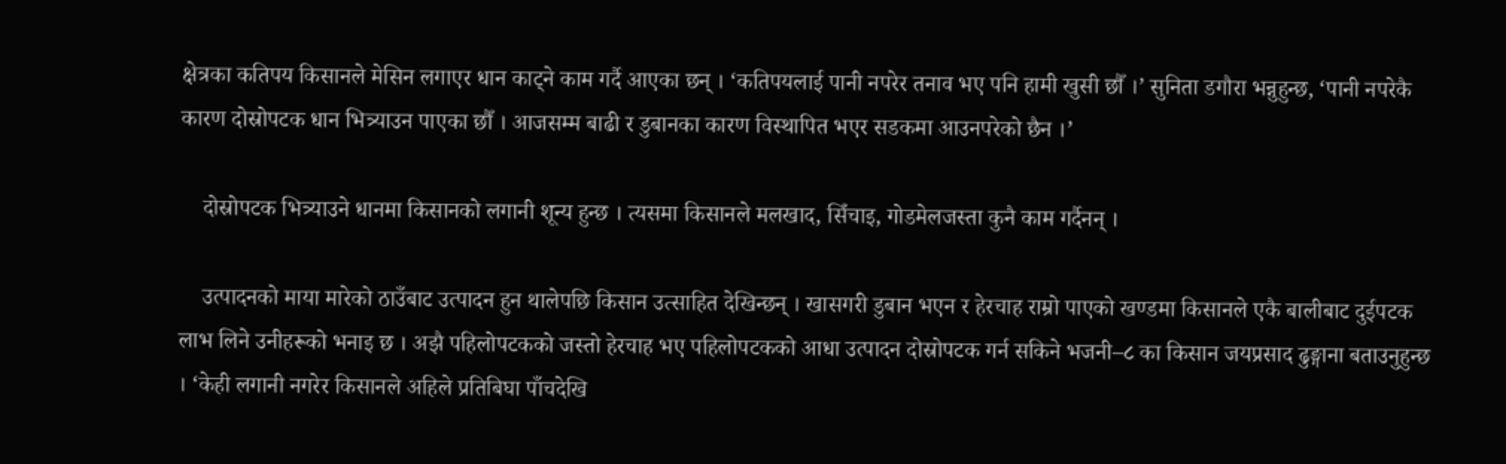क्षेत्रका कतिपय किसानले मेसिन लगाएर धान काट्ने काम गर्दै आएका छन् । ‘कतिपयलाई पानी नपरेर तनाव भए पनि हामी खुसी छौँ ।’ सुनिता डगौरा भन्नुहुन्छ, ‘पानी नपरेकै कारण दोस्रोपटक धान भित्र्याउन पाएका छौँ । आजसम्म बाढी र डुबानका कारण विस्थापित भएर सडकमा आउनपरेको छैन ।’

    दोस्रोपटक भित्र्याउने धानमा किसानको लगानी शून्य हुन्छ । त्यसमा किसानले मलखाद, सिँचाइ, गोडमेलजस्ता कुनै काम गर्दैनन् ।

    उत्पादनको माया मारेको ठाउँबाट उत्पादन हुन थालेपछि किसान उत्साहित देखिन्छन् । खासगरी डुबान भएन र हेरचाह राम्रो पाएको खण्डमा किसानले एकै बालीबाट दुईपटक लाभ लिने उनीहरूको भनाइ छ । अझै पहिलोपटकको जस्तो हेरचाह भए पहिलोपटकको आधा उत्पादन दोस्रोपटक गर्न सकिने भजनी–८ का किसान जयप्रसाद ढुङ्गाना बताउनुहुन्छ । ‘केही लगानी नगरेर किसानले अहिले प्रतिबिघा पाँचदेखि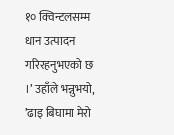१० क्विन्टलसम्म धान उत्पादन गरिरहनुभएको छ ।’ उहाँले भन्नुभयो, ’ढाइ बिघामा मेरो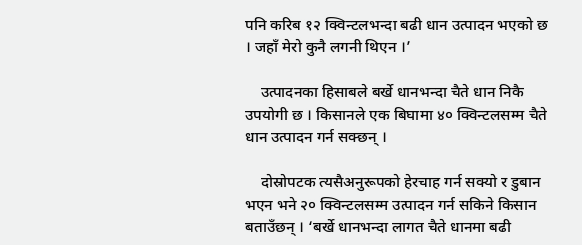पनि करिब १२ क्विन्टलभन्दा बढी धान उत्पादन भएको छ । जहाँ मेरो कुनै लगनी थिएन ।’

    उत्पादनका हिसाबले बर्खे धानभन्दा चैते धान निकै उपयोगी छ । किसानले एक बिघामा ४० क्विन्टलसम्म चैते धान उत्पादन गर्न सक्छन् ।

    दोस्रोपटक त्यसैअनुरूपको हेरचाह गर्न सक्यो र डुबान भएन भने २० क्विन्टलसम्म उत्पादन गर्न सकिने किसान बताउँछन् । ‘बर्खे धानभन्दा लागत चैते धानमा बढी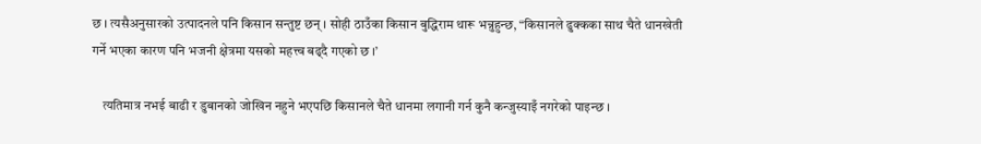छ । त्यसैअनुसारको उत्पादनले पनि किसान सन्तुष्ट छन् । सोही ठाउँका किसान बुद्धिराम थारू भन्नुहुन्छ, “किसानले ढुक्कका साथ चैते धानखेती गर्ने भएका कारण पनि भजनी क्षेत्रमा यसको महत्त्व बढ्दै गएको छ ।’

    त्यतिमात्र नभई बाढी र डुबानको जोखिन नहुने भएपछि किसानले चैते धानमा लगानी गर्न कुनै कन्जुस्याइँ नगरेको पाइन्छ ।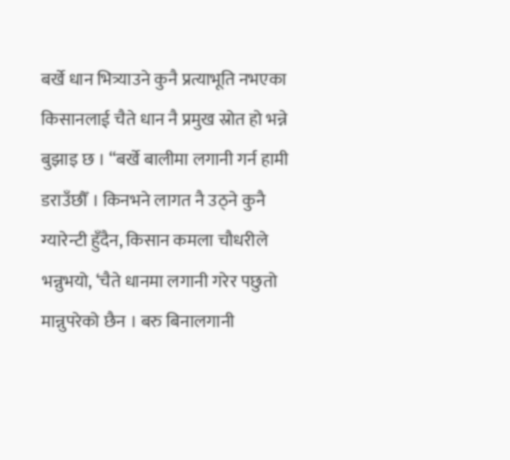बर्खे धान भित्र्याउने कुनै प्रत्याभूति नभएका किसानलाई चैते धान नै प्रमुख स्रोत हो भन्ने बुझाइ छ । “बर्खे बालीमा लगानी गर्न हामी डराउँछौँ । किनभने लागत नै उठ्ने कुनै ग्यारेन्टी हुँदैन, किसान कमला चौधरीले भन्नुभयो, ‘चैते धानमा लगानी गरेर पछुतो मान्नुपरेको छैन । बरु बिनालगानी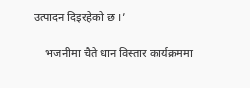उत्पादन दिइरहेको छ ।’

    भजनीमा चैते धान विस्तार कार्यक्रममा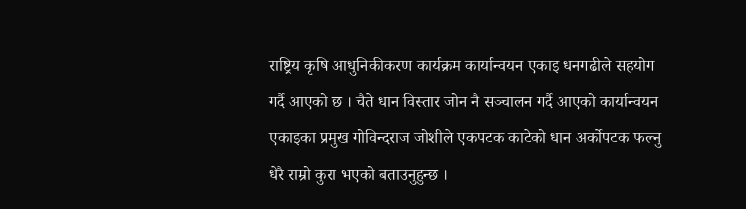राष्ट्रिय कृषि आधुनिकीकरण कार्यक्रम कार्यान्वयन एकाइ धनगढीले सहयोग गर्दै आएको छ । चैते धान विस्तार जोन नै सञ्चालन गर्दै आएको कार्यान्वयन एकाइका प्रमुख गोविन्दराज जोशीले एकपटक काटेको धान अर्कोपटक फल्नु धेरै राम्रो कुरा भएको बताउनुहुन्छ ।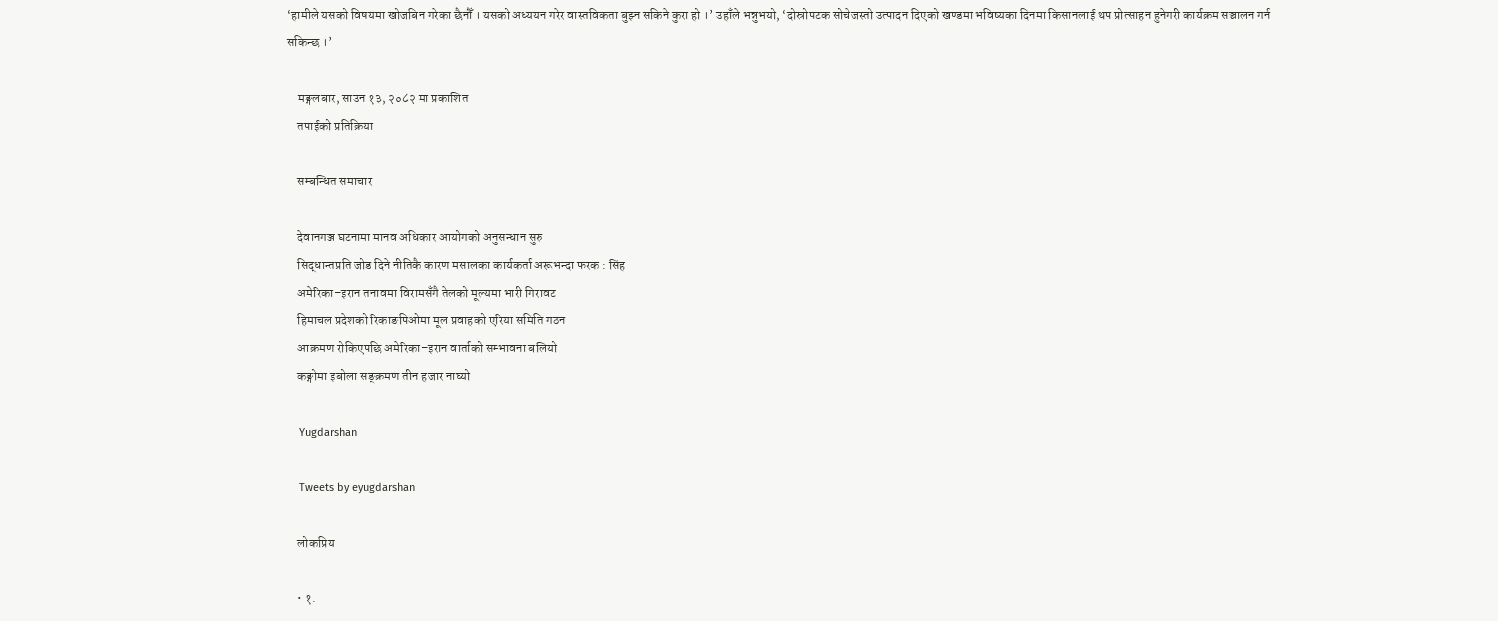‘हामीले यसको विषयमा खोजबिन गरेका छैनौँ । यसको अध्ययन गरेर वास्तविकता बुझ्न सकिने कुरा हो ।’ उहाँले भन्नुभयो, ‘दोस्रोपटक सोचेजस्तो उत्पादन दिएको खण्डमा भविष्यका दिनमा किसानलाई थप प्रोत्साहन हुनेगरी कार्यक्रम सञ्चालन गर्न सकिन्छ ।’

    मङ्गलबार, साउन १३, २०८२ मा प्रकाशित
    तपाईको प्रतिक्रिया

    सम्बन्धित समाचार

    देवानगञ्ज घटनामा मानव अधिकार आयोगको अनुसन्धान सुरु
    सिद्धान्तप्रति जोड दिने नीतिकै कारण मसालका कार्यकर्ता अरूभन्दा फरक : सिंह
    अमेरिका–इरान तनावमा विरामसँगै तेलको मूल्यमा भारी गिरावट
    हिमाचल प्रदेशको रिकाङपिओमा मूल प्रवाहको एरिया समिति गठन
    आक्रमण रोकिएपछि अमेरिका–इरान वार्ताको सम्भावना बलियो
    कङ्गोमा इबोला सङ्क्रमण तीन हजार नाघ्यो

    Yugdarshan

    Tweets by eyugdarshan

    लोकप्रिय

    • १.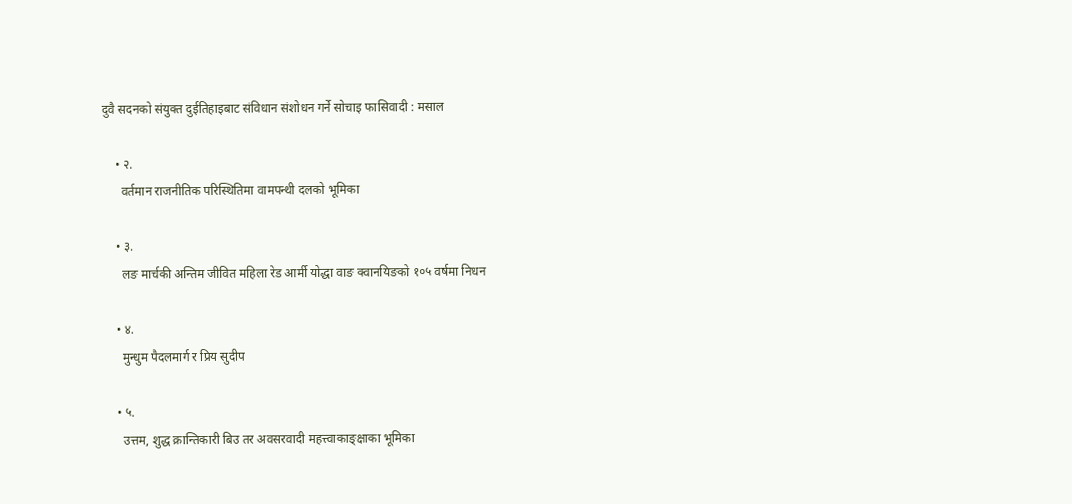दुवै सदनको संयुक्त दुईतिहाइबाट संविधान संशोधन गर्ने सोचाइ फासिवादी : मसाल

    • २.
      वर्तमान राजनीतिक परिस्थितिमा वामपन्थी दलको भूमिका

    • ३.
      लङ मार्चकी अन्तिम जीवित महिला रेड आर्मी योद्धा वाङ क्वानयिङको १०५ वर्षमा निधन

    • ४.
      मुन्धुम पैदलमार्ग र प्रिय सुदीप

    • ५.
      उत्तम, शुद्ध क्रान्तिकारी बिउ तर अवसरवादी महत्त्वाकाङ्क्षाका भूमिका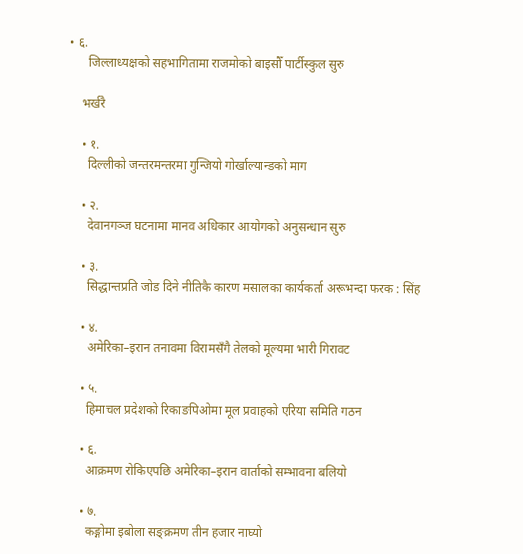• ६.
      जिल्लाध्यक्षको सहभागितामा राजमोको बाइसौँ पार्टीस्कुल सुरु

    भर्खरै

    • १.
      दिल्लीको जन्तरमन्तरमा गुन्जियो गोर्खाल्यान्डको माग

    • २.
      देवानगञ्ज घटनामा मानव अधिकार आयोगको अनुसन्धान सुरु

    • ३.
      सिद्धान्तप्रति जोड दिने नीतिकै कारण मसालका कार्यकर्ता अरूभन्दा फरक : सिंह

    • ४.
      अमेरिका–इरान तनावमा विरामसँगै तेलको मूल्यमा भारी गिरावट

    • ५.
      हिमाचल प्रदेशको रिकाङपिओमा मूल प्रवाहको एरिया समिति गठन

    • ६.
      आक्रमण रोकिएपछि अमेरिका–इरान वार्ताको सम्भावना बलियो

    • ७.
      कङ्गोमा इबोला सङ्क्रमण तीन हजार नाघ्यो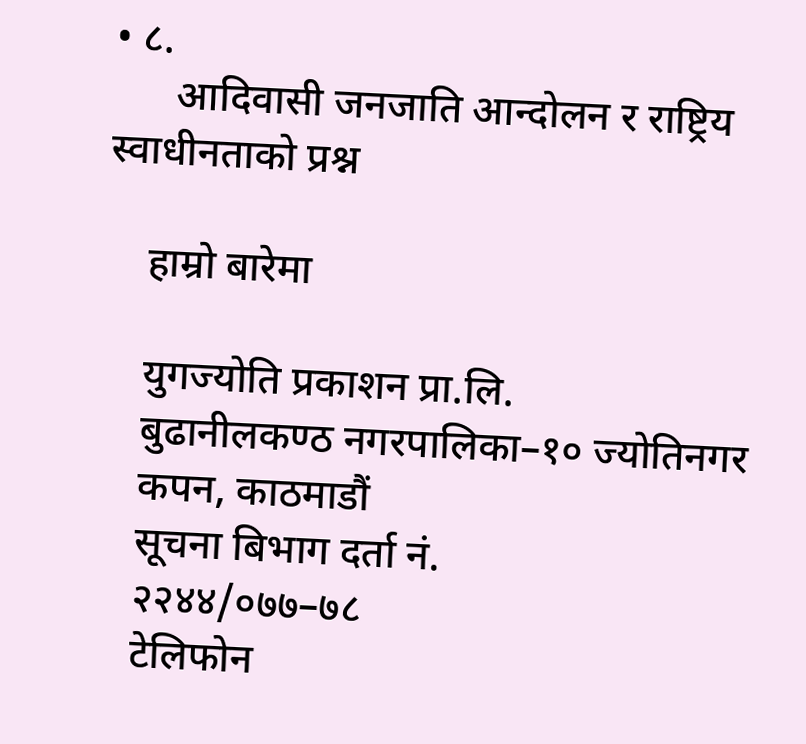• ८.
      आदिवासी जनजाति आन्दोलन र राष्ट्रिय स्वाधीनताको प्रश्न

    हाम्रो बारेमा

    युगज्योति प्रकाशन प्रा.लि.
    बुढानीलकण्ठ नगरपालिका–१० ज्योतिनगर
    कपन, काठमाडौं
    सूचना बिभाग दर्ता नं.
    २२४४/०७७–७८
    टेलिफोन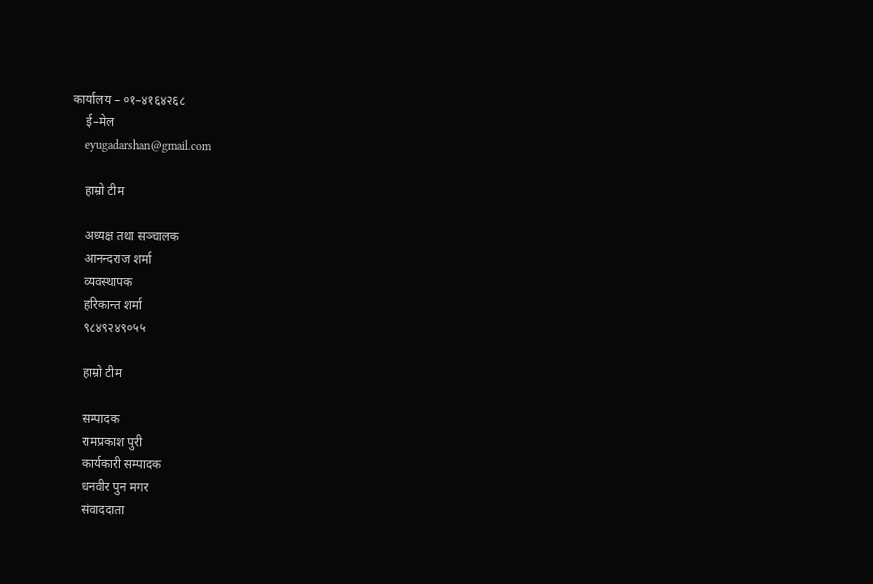कार्यालय – ०१–४१६४२६८
    ई–मेल
    eyugadarshan@gmail.com

    हाम्रो टीम

    अध्यक्ष तथा सञ्चालक
    आनन्दराज शर्मा
    व्यवस्थापक
    हरिकान्त शर्मा
    ९८४९२४९०५५

    हाम्रो टीम

    सम्पादक
    रामप्रकाश पुरी
    कार्यकारी सम्पादक
    धनवीर पुन मगर
    संवाददाता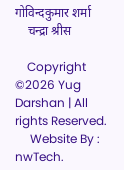गोविन्दकुमार शर्मा
    चन्द्रा श्रीस

    Copyright ©2026 Yug Darshan | All rights Reserved.
     Website By :  nwTech.